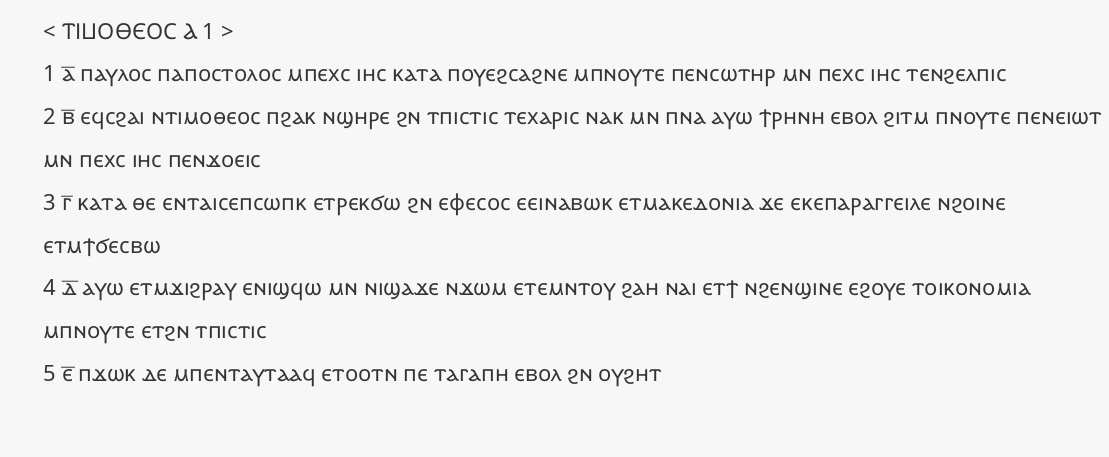< ⲦⲒⳘⲞⲐⲈⲞⲤ Ⲁ 1 >
1 ⲁ̅ ⲡⲁⲩⲗⲟⲥ ⲡⲁⲡⲟⲥⲧⲟⲗⲟⲥ ⲙⲡⲉⲭⲥ ⲓⲏⲥ ⲕⲁⲧⲁ ⲡⲟⲩⲉϩⲥⲁϩⲛⲉ ⲙⲡⲛⲟⲩⲧⲉ ⲡⲉⲛⲥⲱⲧⲏⲣ ⲙⲛ ⲡⲉⲭⲥ ⲓⲏⲥ ⲧⲉⲛϩⲉⲗⲡⲓⲥ
2 ⲃ̅ ⲉϥⲥϩⲁⲓ ⲛⲧⲓⲙⲟⲑⲉⲟⲥ ⲡϩⲁⲕ ⲛϣⲏⲣⲉ ϩⲛ ⲧⲡⲓⲥⲧⲓⲥ ⲧⲉⲭⲁⲣⲓⲥ ⲛⲁⲕ ⲙⲛ ⲡⲛⲁ ⲁⲩⲱ ϯⲣⲏⲛⲏ ⲉⲃⲟⲗ ϩⲓⲧⲙ ⲡⲛⲟⲩⲧⲉ ⲡⲉⲛⲉⲓⲱⲧ ⲙⲛ ⲡⲉⲭⲥ ⲓⲏⲥ ⲡⲉⲛϫⲟⲉⲓⲥ
3 ⲅ̅ ⲕⲁⲧⲁ ⲑⲉ ⲉⲛⲧⲁⲓⲥⲉⲡⲥⲱⲡⲕ ⲉⲧⲣⲉⲕϭⲱ ϩⲛ ⲉⲫⲉⲥⲟⲥ ⲉⲉⲓⲛⲁⲃⲱⲕ ⲉⲧⲙⲁⲕⲉⲇⲟⲛⲓⲁ ϫⲉ ⲉⲕⲉⲡⲁⲣⲁⲅⲅⲉⲓⲗⲉ ⲛϩⲟⲓⲛⲉ ⲉⲧⲙϯϭⲉⲥⲃⲱ
4 ⲇ̅ ⲁⲩⲱ ⲉⲧⲙϫⲓϩⲣⲁⲩ ⲉⲛⲓϣϥⲱ ⲙⲛ ⲛⲓϣⲁϫⲉ ⲛϫⲱⲙ ⲉⲧⲉⲙⲛⲧⲟⲩ ϩⲁⲏ ⲛⲁⲓ ⲉⲧϯ ⲛϩⲉⲛϣⲓⲛⲉ ⲉϩⲟⲩⲉ ⲧⲟⲓⲕⲟⲛⲟⲙⲓⲁ ⲙⲡⲛⲟⲩⲧⲉ ⲉⲧϩⲛ ⲧⲡⲓⲥⲧⲓⲥ
5 ⲉ̅ ⲡϫⲱⲕ ⲇⲉ ⲙⲡⲉⲛⲧⲁⲩⲧⲁⲁϥ ⲉⲧⲟⲟⲧⲛ ⲡⲉ ⲧⲁⲅⲁⲡⲏ ⲉⲃⲟⲗ ϩⲛ ⲟⲩϩⲏⲧ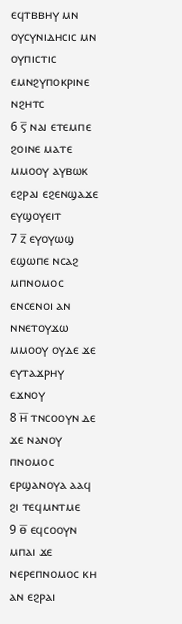ⲉϥⲧⲃⲃⲏⲩ ⲙⲛ ⲟⲩⲥⲩⲛⲓⲇⲏⲥⲓⲥ ⲙⲛ ⲟⲩⲡⲓⲥⲧⲓⲥ ⲉⲙⲛϩⲩⲡⲟⲕⲣⲓⲛⲉ ⲛϩⲏⲧⲥ
6 ⲋ̅ ⲛⲁⲓ ⲉⲧⲉⲙⲡⲉ ϩⲟⲓⲛⲉ ⲙⲁⲧⲉ ⲙⲙⲟⲟⲩ ⲁⲩⲃⲱⲕ ⲉϩⲣⲁⲓ ⲉϩⲉⲛϣⲁϫⲉ ⲉⲩϣⲟⲩⲉⲓⲧ
7 ⲍ̅ ⲉⲩⲟⲩⲱϣ ⲉϣⲱⲡⲉ ⲛⲥⲁϩ ⲙⲡⲛⲟⲙⲟⲥ ⲉⲛⲥⲉⲛⲟⲓ ⲁⲛ ⲛⲛⲉⲧⲟⲩϫⲱ ⲙⲙⲟⲟⲩ ⲟⲩⲇⲉ ϫⲉ ⲉⲩⲧⲁϫⲣⲏⲩ ⲉϫⲛⲟⲩ
8 ⲏ̅ ⲧⲛⲥⲟⲟⲩⲛ ⲇⲉ ϫⲉ ⲛⲁⲛⲟⲩ ⲡⲛⲟⲙⲟⲥ ⲉⲣϣⲁⲛⲟⲩⲁ ⲁⲁϥ ϩⲓ ⲧⲉϥⲙⲛⲧⲙⲉ
9 ⲑ̅ ⲉϥⲥⲟⲟⲩⲛ ⲙⲡⲁⲓ ϫⲉ ⲛⲉⲣⲉⲡⲛⲟⲙⲟⲥ ⲕⲏ ⲁⲛ ⲉϩⲣⲁⲓ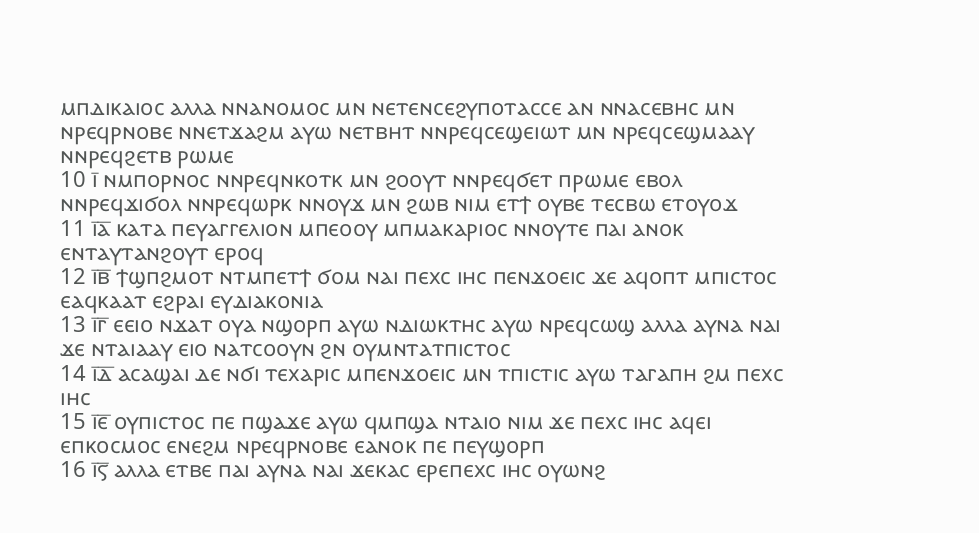ⲙⲡⲇⲓⲕⲁⲓⲟⲥ ⲁⲗⲗⲁ ⲛⲛⲁⲛⲟⲙⲟⲥ ⲙⲛ ⲛⲉⲧⲉⲛⲥⲉϩⲩⲡⲟⲧⲁⲥⲥⲉ ⲁⲛ ⲛⲛⲁⲥⲉⲃⲏⲥ ⲙⲛ ⲛⲣⲉϥⲣⲛⲟⲃⲉ ⲛⲛⲉⲧϫⲁϩⲙ ⲁⲩⲱ ⲛⲉⲧⲃⲏⲧ ⲛⲛⲣⲉϥⲥⲉϣⲉⲓⲱⲧ ⲙⲛ ⲛⲣⲉϥⲥⲉϣⲙⲁⲁⲩ ⲛⲛⲣⲉϥϩⲉⲧⲃ ⲣⲱⲙⲉ
10 ⲓ̅ ⲛⲙⲡⲟⲣⲛⲟⲥ ⲛⲛⲣⲉϥⲛⲕⲟⲧⲕ ⲙⲛ ϩⲟⲟⲩⲧ ⲛⲛⲣⲉϥϭⲉⲧ ⲡⲣⲱⲙⲉ ⲉⲃⲟⲗ ⲛⲛⲣⲉϥϫⲓϭⲟⲗ ⲛⲛⲣⲉϥⲱⲣⲕ ⲛⲛⲟⲩϫ ⲙⲛ ϩⲱⲃ ⲛⲓⲙ ⲉⲧϯ ⲟⲩⲃⲉ ⲧⲉⲥⲃⲱ ⲉⲧⲟⲩⲟϫ
11 ⲓ̅ⲁ̅ ⲕⲁⲧⲁ ⲡⲉⲩⲁⲅⲅⲉⲗⲓⲟⲛ ⲙⲡⲉⲟⲟⲩ ⲙⲡⲙⲁⲕⲁⲣⲓⲟⲥ ⲛⲛⲟⲩⲧⲉ ⲡⲁⲓ ⲁⲛⲟⲕ ⲉⲛⲧⲁⲩⲧⲁⲛϩⲟⲩⲧ ⲉⲣⲟϥ
12 ⲓ̅ⲃ̅ ϯϣⲡϩⲙⲟⲧ ⲛⲧⲙⲡⲉⲧϯ ϭⲟⲙ ⲛⲁⲓ ⲡⲉⲭⲥ ⲓⲏⲥ ⲡⲉⲛϫⲟⲉⲓⲥ ϫⲉ ⲁϥⲟⲡⲧ ⲙⲡⲓⲥⲧⲟⲥ ⲉⲁϥⲕⲁⲁⲧ ⲉϩⲣⲁⲓ ⲉⲩⲇⲓⲁⲕⲟⲛⲓⲁ
13 ⲓ̅ⲅ̅ ⲉⲉⲓⲟ ⲛϫⲁⲧ ⲟⲩⲁ ⲛϣⲟⲣⲡ ⲁⲩⲱ ⲛⲇⲓⲱⲕⲧⲏⲥ ⲁⲩⲱ ⲛⲣⲉϥⲥⲱϣ ⲁⲗⲗⲁ ⲁⲩⲛⲁ ⲛⲁⲓ ϫⲉ ⲛⲧⲁⲓⲁⲁⲩ ⲉⲓⲟ ⲛⲁⲧⲥⲟⲟⲩⲛ ϩⲛ ⲟⲩⲙⲛⲧⲁⲧⲡⲓⲥⲧⲟⲥ
14 ⲓ̅ⲇ̅ ⲁⲥⲁϣⲁⲓ ⲇⲉ ⲛϭⲓ ⲧⲉⲭⲁⲣⲓⲥ ⲙⲡⲉⲛϫⲟⲉⲓⲥ ⲙⲛ ⲧⲡⲓⲥⲧⲓⲥ ⲁⲩⲱ ⲧⲁⲅⲁⲡⲏ ϩⲙ ⲡⲉⲭⲥ ⲓⲏⲥ
15 ⲓ̅ⲉ̅ ⲟⲩⲡⲓⲥⲧⲟⲥ ⲡⲉ ⲡϣⲁϫⲉ ⲁⲩⲱ ϥⲙⲡϣⲁ ⲛⲧⲁⲓⲟ ⲛⲓⲙ ϫⲉ ⲡⲉⲭⲥ ⲓⲏⲥ ⲁϥⲉⲓ ⲉⲡⲕⲟⲥⲙⲟⲥ ⲉⲛⲉϩⲙ ⲛⲣⲉϥⲣⲛⲟⲃⲉ ⲉⲁⲛⲟⲕ ⲡⲉ ⲡⲉⲩϣⲟⲣⲡ
16 ⲓ̅ⲋ̅ ⲁⲗⲗⲁ ⲉⲧⲃⲉ ⲡⲁⲓ ⲁⲩⲛⲁ ⲛⲁⲓ ϫⲉⲕⲁⲥ ⲉⲣⲉⲡⲉⲭⲥ ⲓⲏⲥ ⲟⲩⲱⲛϩ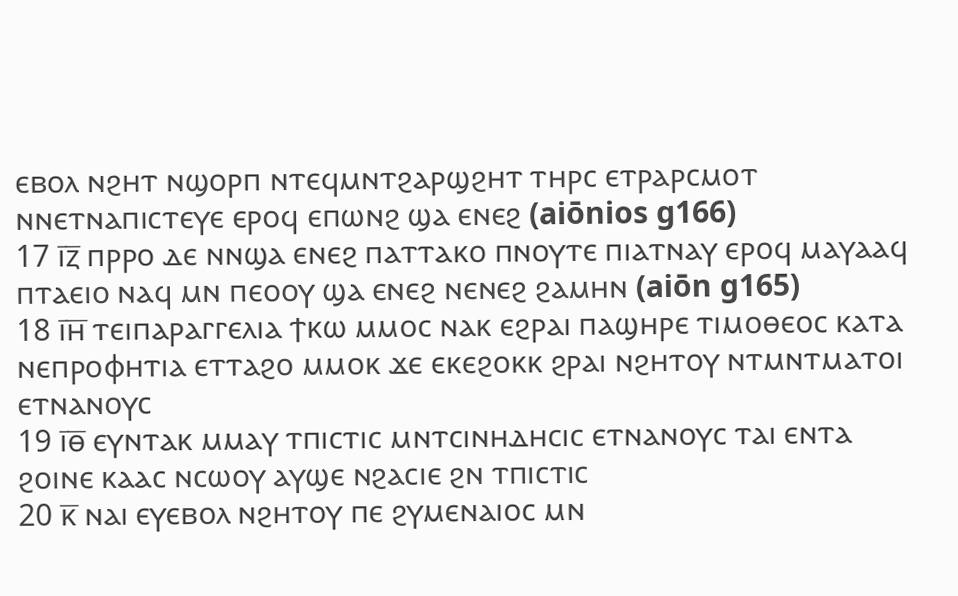ⲉⲃⲟⲗ ⲛϩⲏⲧ ⲛϣⲟⲣⲡ ⲛⲧⲉϥⲙⲛⲧϩⲁⲣϣϩⲏⲧ ⲧⲏⲣⲥ ⲉⲧⲣⲁⲣⲥⲙⲟⲧ ⲛⲛⲉⲧⲛⲁⲡⲓⲥⲧⲉⲩⲉ ⲉⲣⲟϥ ⲉⲡⲱⲛϩ ϣⲁ ⲉⲛⲉϩ (aiōnios g166)
17 ⲓ̅ⲍ̅ ⲡⲣⲣⲟ ⲇⲉ ⲛⲛϣⲁ ⲉⲛⲉϩ ⲡⲁⲧⲧⲁⲕⲟ ⲡⲛⲟⲩⲧⲉ ⲡⲓⲁⲧⲛⲁⲩ ⲉⲣⲟϥ ⲙⲁⲩⲁⲁϥ ⲡⲧⲁⲉⲓⲟ ⲛⲁϥ ⲙⲛ ⲡⲉⲟⲟⲩ ϣⲁ ⲉⲛⲉϩ ⲛⲉⲛⲉϩ ϩⲁⲙⲏⲛ (aiōn g165)
18 ⲓ̅ⲏ̅ ⲧⲉⲓⲡⲁⲣⲁⲅⲅⲉⲗⲓⲁ ϯⲕⲱ ⲙⲙⲟⲥ ⲛⲁⲕ ⲉϩⲣⲁⲓ ⲡⲁϣⲏⲣⲉ ⲧⲓⲙⲟⲑⲉⲟⲥ ⲕⲁⲧⲁ ⲛⲉⲡⲣⲟⲫⲏⲧⲓⲁ ⲉⲧⲧⲁϩⲟ ⲙⲙⲟⲕ ϫⲉ ⲉⲕⲉϩⲟⲕⲕ ϩⲣⲁⲓ ⲛϩⲏⲧⲟⲩ ⲛⲧⲙⲛⲧⲙⲁⲧⲟⲓ ⲉⲧⲛⲁⲛⲟⲩⲥ
19 ⲓ̅ⲑ̅ ⲉⲩⲛⲧⲁⲕ ⲙⲙⲁⲩ ⲧⲡⲓⲥⲧⲓⲥ ⲙⲛⲧⲥⲓⲛⲏⲇⲏⲥⲓⲥ ⲉⲧⲛⲁⲛⲟⲩⲥ ⲧⲁⲓ ⲉⲛⲧⲁ ϩⲟⲓⲛⲉ ⲕⲁⲁⲥ ⲛⲥⲱⲟⲩ ⲁⲩϣⲉ ⲛϩⲁⲥⲓⲉ ϩⲛ ⲧⲡⲓⲥⲧⲓⲥ
20 ⲕ̅ ⲛⲁⲓ ⲉⲩⲉⲃⲟⲗ ⲛϩⲏⲧⲟⲩ ⲡⲉ ϩⲩⲙⲉⲛⲁⲓⲟⲥ ⲙⲛ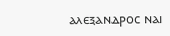ⲁⲗⲉⲝⲁⲛⲇⲣⲟⲥ ⲛⲁⲓ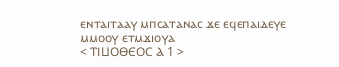ⲉⲛⲧⲁⲓⲧⲁⲁⲩ ⲙⲡⲥⲁⲧⲁⲛⲁⲥ ϫⲉ ⲉϥⲉⲡⲁⲓⲇⲉⲩⲉ ⲙⲙⲟⲟⲩ ⲉⲧⲙϫⲓⲟⲩⲁ
< ⲦⲒⳘⲞⲐⲈⲞⲤ Ⲁ 1 >